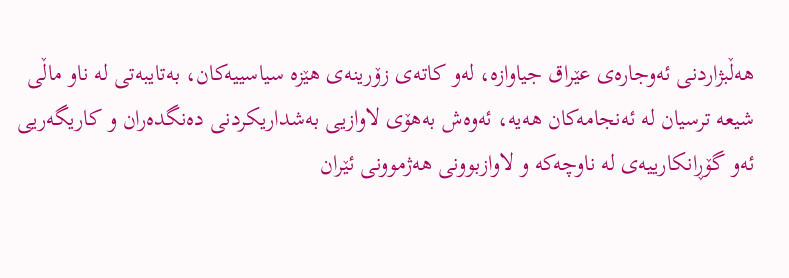هەڵبژاردنی ئەوجارەی عێراق جیاوازە، لەو كاتەی زۆرینەی هێزە سیاسییەكان، بەتایبەتی لە ناو ماڵی شیعە ترسیان لە ئەنجامەكان هەیە، ئەوەش بەهۆی لاوازیی بەشداریكردنی دەنگدەران و كاریگەریی ئەو گۆڕانكارییەی لە ناوچەكە و لاوازبوونی هەژموونی ئێران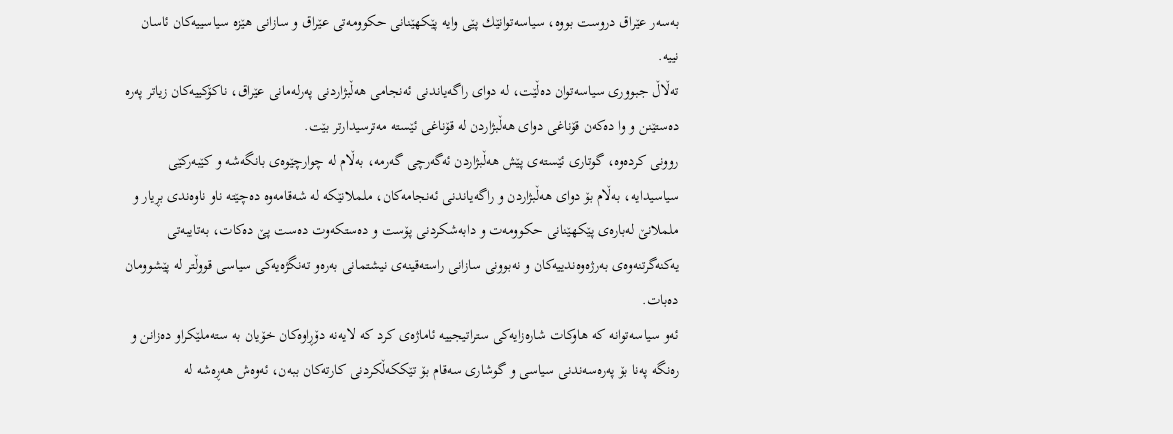بەسەر عێراق دروست بووە، سیاسەتوانێك پێی وایە پێكهێنانی حكوومەتی عێراق و سازانی هێزە سیاسییەكان ئاسان نییە.
تەڵاڵ جبووری سیاسەتوان دەڵێت، لە دوای راگەیاندنی ئەنجامی هەڵبژاردنی پەرلەمانی عێراق، ناكۆكییەكان زیاتر پەرە دەستێنن و وا دەكەن قۆناغی دوای هەڵبژاردن لە قۆناغی ئێستە مەترسیدارتر بێت.
روونی كردەوە، گوتاری ئێستەی پێش هەڵبژاردن ئەگەرچی گەرمە، بەڵام لە چوارچێوەی بانگەشە و كێبەركێی سیاسیدایە، بەڵام بۆ دوای هەڵبژاردن و راگەیاندنی ئەنجامەكان، ململانێكە لە شەقامەوە دەچێتە ناو ناوەندی بڕیار و ململانێ لەبارەی پێكهێنانی حكوومەت و دابەشكردنی پۆست و دەستكەوت دەست پێ دەكات، بەتایبەتی یەكنەگرتنەوەی بەرژەوەندییەكان و نەبوونی سازانی راستەقینەی نیشتمانی بەرەو تەنگژەیەكی سیاسی قووڵتر لە پێشوومان دەبات.
ئەو سیاسەتوانە كە هاوكات شارەزایەكی ستراتیجییە ئاماژەی كرد كە لایەنە دۆڕاوەكان خۆیان بە ستەملێكراو دەزانن و رەنگە پەنا بۆ پەرەسەندنی سیاسی و گوشاری سەقام بۆ تێككەڵكردنی كارتەكان ببەن، ئەوەش هەڕەشە لە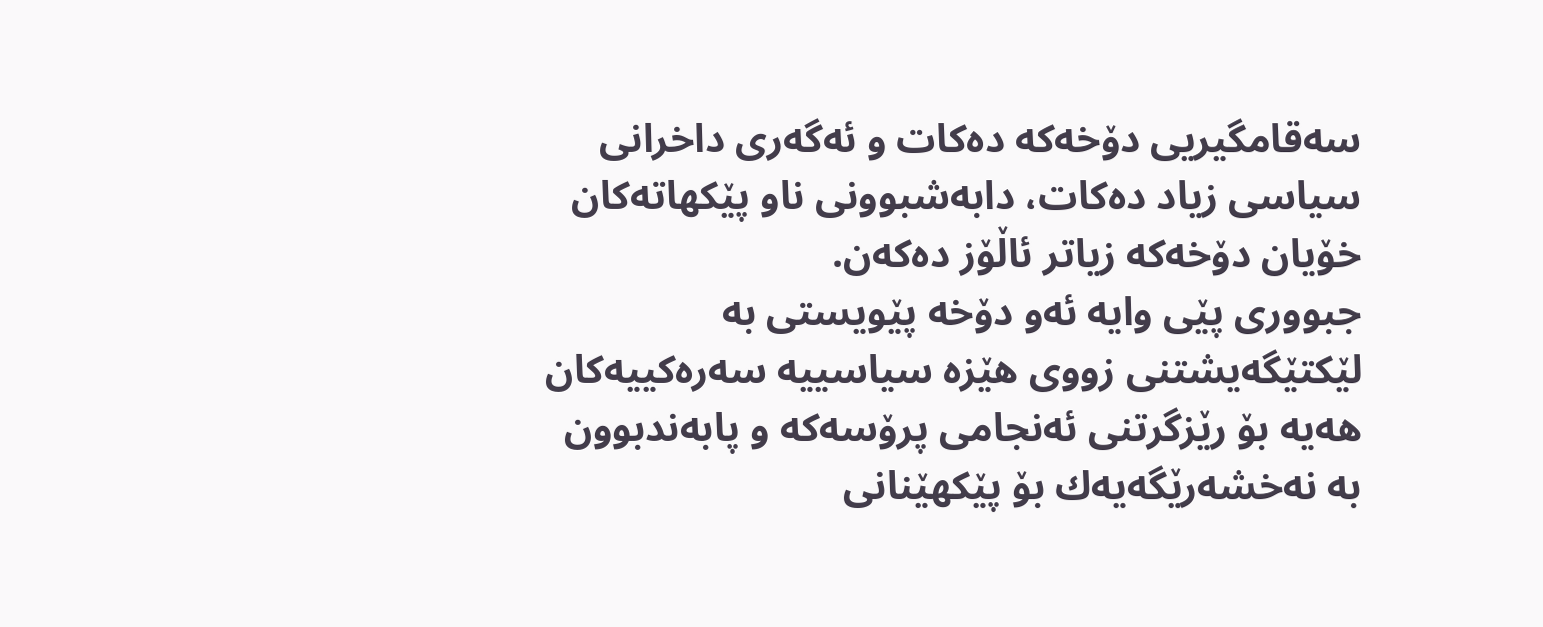سەقامگیریی دۆخەكە دەكات و ئەگەری داخرانی سیاسی زیاد دەكات، دابەشبوونی ناو پێكهاتەكان خۆیان دۆخەكە زیاتر ئاڵۆز دەكەن.
جبووری پێی وایە ئەو دۆخە پێویستی بە لێكتێگەیشتنی زووی هێزە سیاسییە سەرەكییەكان هەیە بۆ رێزگرتنی ئەنجامی پرۆسەكە و پابەندبوون بە نەخشەرێگەیەك بۆ پێكهێنانی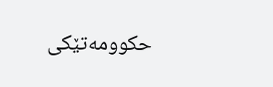حكوومەتێكی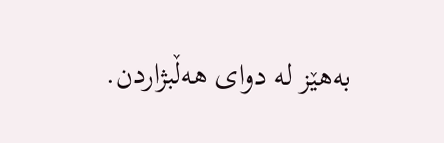بەهێز لە دوای هەڵبژاردن.